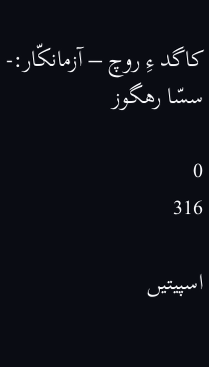کاگد ءِ روچ – آزمانکّار:- سسّا رھگوز

0
316

اسپیتیں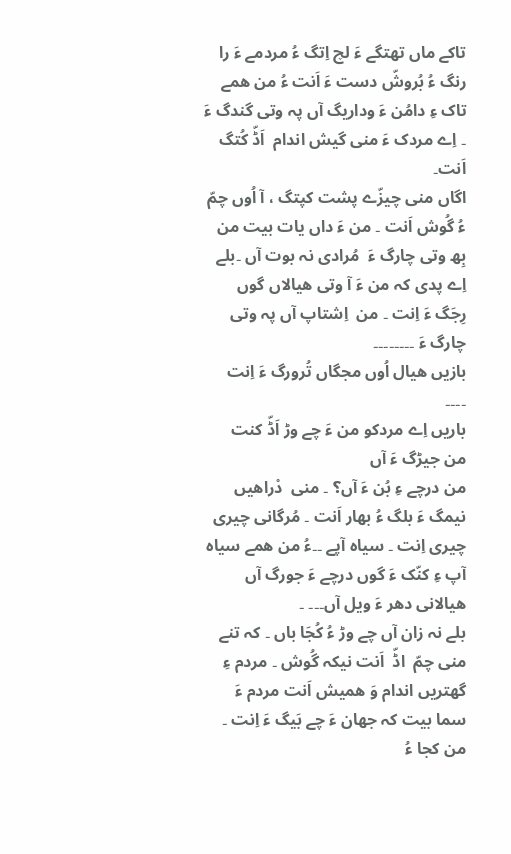تاکے ماں تھتگے ءَ لچ اِتگ ءُ مردمے ءَ را رنگ ءُ بُروشّ دست ءَ اَنت ءُ من ھمے تاک ءِ دامُن ءَ وداریگ آں پہ وتی گندگ ءَ  ۔ اِے مردک ءَ منی گیش اندام  اَڈّ کُتگ اَنت۔
اگاں منی چیزّے پشت کپتگ ، آ اُوں چمّ ءُ گُوش اَنت ۔ من ءَ داں یات بیت من بِھ وتی چارگ ءَ  مُرادی نہ بوت آں ۔بلے اِے پدی کہ من ءَ آ وتی ھیالاں گوں رِجَگ ءَ اِنت ۔ من  اِشتاپ آں پہ وتی چارگ ءَ ۔۔۔۔۔۔۔۔
بازیں ھیال اُوں مجگاں تُرورگ ءَ اِنت ۔۔۔۔
باریں اِے مردکو من ءَ چے وڑ اَڈّ کنت
من جیڑگ ءَ آں
من درچے ءِ بُن ءَ آں؟ ۔ منی  دْراھیں نیمگ ءَ بلگ ءُ بھار اَنت ۔ مُرگانی چیری چیری اِنت ۔ سیاہ آپے ۔۔ءُ من ھمے سیاہ آپ ءِ کنّک ءَ گوں درچے ءَ جورگ آں  ھیالانی دھر ءَ ویل آں۔۔۔ ۔
بلے نہ زان آں چے وڑ ءُ کُجَا باں ۔ کہ تنے منی چمّ  اڈّ  اَنت نیکہ گُوش ۔ مردم ءِ گھتریں اندام وَ ھمیش اَنت مردم ءَ سما بیت کہ جھان ءَ چے بَیگ ءَ اِنت ۔ من کجا ءُ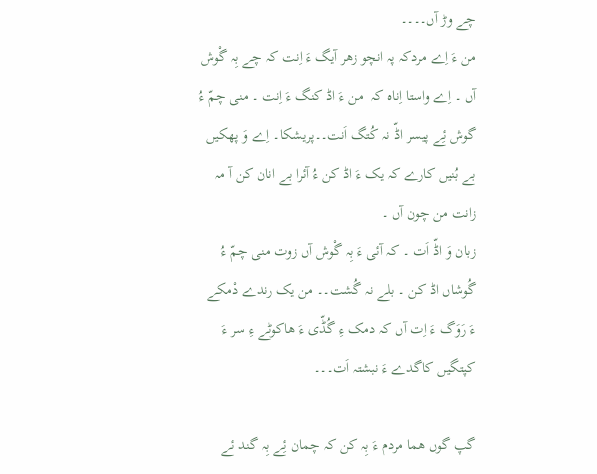چے وڑ آں۔۔۔۔
من ءَ اِے مردکہ پہ انچو زھر آیگ ءَ اِنت کہ چے بِہ گْوش آں ۔ اِے واستا اِناہ کہ  من ءَ اڈ کنگ ءَ اِنت ۔ منی چمّ ءُ گوش ئِے پیسر اڈّ نہ کُتگ اَنت۔۔پریشکا۔ اِے وَ پھکیں بے بُنیں کارے کہ یک ءَ اڈ کن ءُ آئرا بے انان کن آ مہ زانت من چون آں ۔
زبان وَ اڈّ اَت ۔ کہ آئی ءَ بِہ گْوش آں زوت منی چمّ ءُ گُوشاں اڈ کن ۔ بلے نہ گُشت۔۔ من یک رندے دْمکے ءَ رَوَگ ءَ اِت آں کہ دمک ءِ گُڈّی ءَ ھاکوٹے ءِ سر ءَ کپتگیں کاگدے ءَ نبشتہ اَت۔۔۔

گپ گوں ھما مردم ءَ بِہ کن کہ چمان ئِے بِہ گند ئے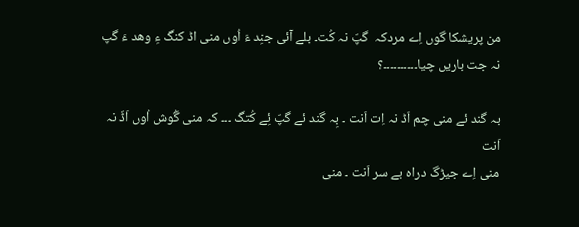من پریشکا گوں اِے مردکہ  گپّ نہ کُت۔ بلے آئی جنِد ءَ اُوں منی اڈ کنگ ءِ وھد ءَ گپ نہ جت باریں چیا۔۔۔۔۔۔۔۔۔۔؟

بہ گند ئے منی چم اَڈ نہ اِت اَنت ۔ بِہ گند ئے گپّ ئِے کُتگ ۔۔۔ کہ منی گُوش اُوں اَڈّ نہ اَنت
منی اِے جیڑگ دراہ بے سر اَنت ۔ منی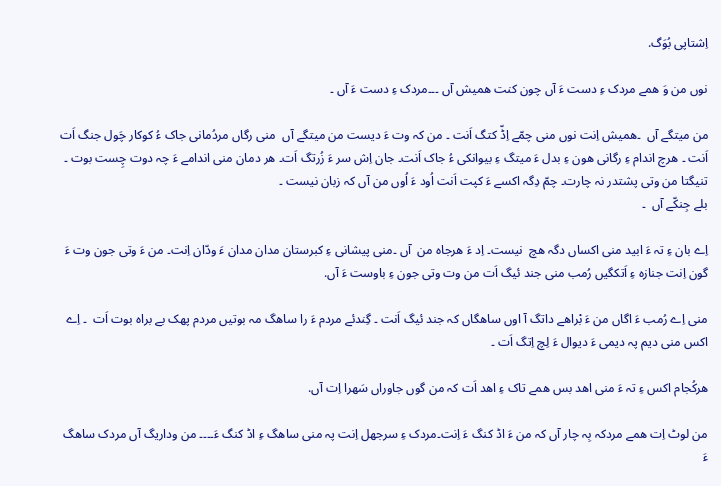اِشتاپی بُوَگ.

نوں من وَ ھمے مردک ءِ دست ءَ آں چون کنت ھمیش آں ۔۔۔مردک ءِ دست ءَ آں ۔

من میتگے آں  ۔ھمیش اِنت نوں منی چمّے اِڈّ کتگ اَنت ۔ من کہ وت ءَ دیست من میتگے آں  منی رگاں مردُمانی جاک ءُ کوکار چَول جنگ اَت اَنت ۔ ھرچ اندام ءِ رگانی ھون ءِ بدل ءَ میتگ ءِ بیوانکی ءُ جاک اَنت۔ جان اِش سر ءَ زُرتگ اَت۔ ھر دمان منی اندامے ءَ چہ دوت چِست بوت ۔ تنیگتا من وتی پشتدر نہ چارت۔ چمّ دِگہ اکسے ءَ کپت اَنت اُود ءَ اُوں من آں کہ زبان نیست ۔
بلے جِنکّے آں  ۔

اِے بان ءِ تہ ءَ ابید منی اکساں دگہ ھچ  نیست۔ اِد ءَ ھرجاہ من  آں ۔منی پیشانی ءِ کبرستان مدان مدان ءَ ودّان اِنت۔ من ءَ وتی جون وت ءَ گون اِنت جنازہ ءِ اَتکگیں رُمب منی جند ئیگ اَت من وت وتی جون ءِ باوست ءَ آں.

منی اِے رُمب ءَ اگاں من ءَ بْراھے داتگ آ اوں ساھگاں کہ جند ئیگ اَنت ۔ گِندئے مردم ءَ را ساھگ مہ بوتیں مردم پھک بے براہ بوت اَت  ۔ اِے اکس منی دیم پہ دیمی ءَ دیوال ءَ لِچ اِتگ اَت ۔

ھرکُجام اکس ءِ تہ ءَ منی اھد بس ھمے تاک ءِ اھد اَت کہ من گوں جاوراں سَھرا اِت آں.

من لوٹ اِت ھمے مردکہ بِہ چار آں کہ من ءَ اڈ کنگ ءَ اِنت۔مردک ءِ سرجھل اِنت پہ منی ساھگ ءِ اڈ کنگ ءَ۔۔۔۔ من وداریگ آں مردک ساھگ ءَ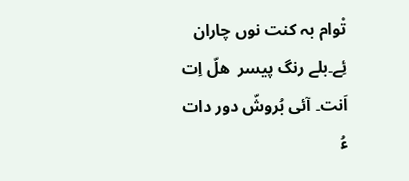تْوام بہ کنت نوں چاران ئِے۔بلے رنگ پیسر  ھلّ اِت اَنت۔ آئی بُروشّ دور دات ءُ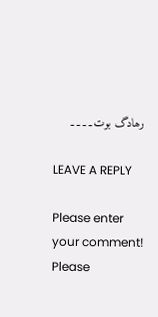رھادگ بوت۔۔۔۔

LEAVE A REPLY

Please enter your comment!
Please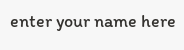enter your name here